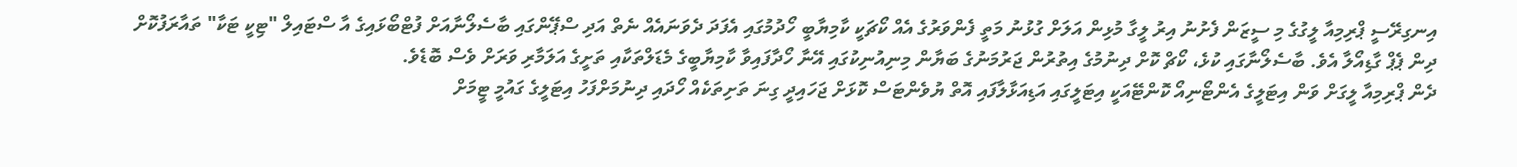އިނގިރޭސީ ޕްރިމިއާ ލީގުގެ މި ސީޒަން ފެށުނު އިރު ލީގާ މުޅިން އަލަށް ގުޅުނު މަތީ ފެންވަރުގެ އެއް ކޯޗަކީ ކާމިޔާބީ ހޯދުމުގައި އެފަދަ ދެވަނައެއް ނެތް އަދި ސްޕޭންގައި ބާސެލޯނާއަށް ފުޓްބޯޅައިގެ އާ ސްޓައިލް "ޓިކީ ޓަކާ" ތައާރަފުކޮށް ދިން ޕެޕް ގާޑިއޯލާ އެވެ. ބާސެލޯނާގައި ކުޅެ، ކޯޗް ކޮށް ދިނުމުގެ އިތުރުން ޖަރުމަނުގެ ބަޔާން މިނިއުނިކުގައި އޭނާ ހޯދާފައިވާ ކާމިޔާބީގެ މެޑަލްތަކާއި ތަށީގެ އަލަމާރި ވަރަށް ވެސް ބޮޑެވެ.
ދެން ޕްރިމިއާ ލީގަށް ވަން އިޓަލީގެ އެންޓޯނިއޯ ކޮންޓޭއަކީ އިޓަލީގައި އަޑިއަޅާލާފައި އޮތް ޔުވެންޓަސް ކޮޅަށް ޖަހައިދީ ގިނަ ތަށިތަކެއް ހޯދައި ދިނުމަށްފަހު އިޓަލީގެ ގައުމީ ޓީމަށް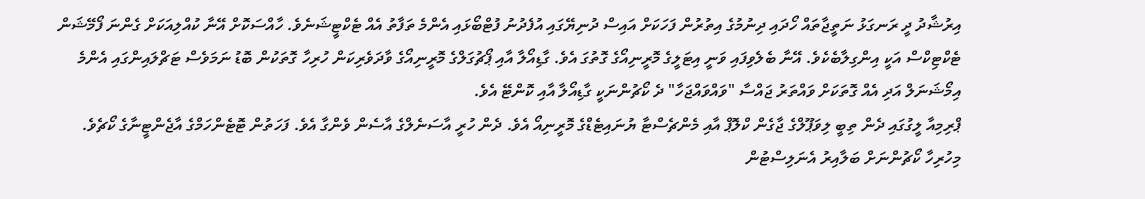އިރުޝާދު ދީ ރަނގަޅު ނަތީޖާތައް ހޯދައި ދިނުމުގެ އިތުރުން ފަހަކަށް އައިސް ދުނިޔޭގައި އުފެދުނު ފުޓްބޯޅައި އެންމެ ތަފާތު އެއް ޓެކްޓީޝަނެވެ. ހާއްސަކޮށް އޭނާ ކުއްލިއަކަށް ގެންނަ ފޯމޭޝަން ޓެކްޓިކްސް އަކީ އިންގިލާބެކެވެ. އޭނާ ބެލެވިފައި ވަނީ އިޓަލީގެ މޮރީނިއޯގެ ގޮތުގަ އެވެ. ގާޑިއޯލާ އާއި ޕޯޗުގަލްގެ މޮރީނިއޯގެ ވާދަވެރިކަން ހުރިހާ ގޮތަކުން ބޮޑު ނަމަވެސް ޓަޗްލައިންގައި އެންމެ އިމޯޝަނަލް އަދި އެއް ގޮތަކަށް ވައްތަރު ޖައްސާ "ވައްވައްޖަހާ" ދެ ކޯޗުންނަކީ ގާޑިއޯލާ އާއި ކޮންޓޭ އެވެ.
ޕްރިމިއާ ލީގުގައި ދެން ތިބީ ލިވަޕޫލްގެ ޖާގެން ކްލޮޕް އާއި މެންޗެސްޓާ ޔުނައިޓެޑްގެ މޮރީނިއޯ އެވެ. ދެން ހުރީ އާސަނެލްގެ އާސެން ވެންގާ އެވެ. ފަހަތުން ޓޮޓެންހަމްގެ އާޖެންޓީނާގެ ކޯޗެވެ.
މިހުރިހާ ކޯޗުންނަށް ބަލާއިރު އެނަލިސްޓުން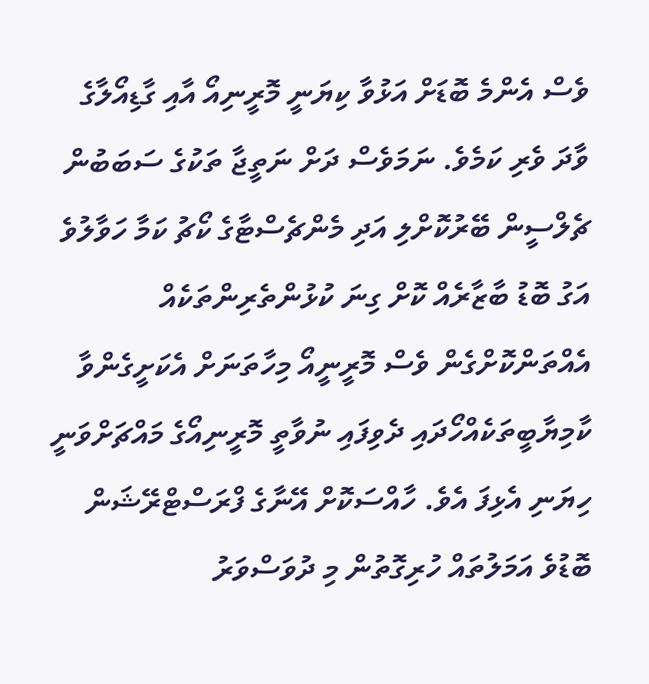ވެސް އެންމެ ބޮޑަށް އަޅުވާ ކިޔަނީ މޮރީނިއޯ އާއި ގާޑިއޯލާގެ ވާދަ ވެރި ކަމެވެ. ނަމަވެސް ދަށް ނަތީޖާ ތަކުގެ ސަބަބުން ޗެލްސީން ބޭރުކޮށްލި އަދި މެންޗެސްޓާގެ ކޯޗު ކަމާ ހަވާލުވެ އަގު ބޮޑު ބާޒާރެއް ކޮށް ގިނަ ކުޅުންތެރިންތަކެއް އެއްތަންކޮށްގެން ވެސް މޮރީނީއޯ މިހާތަނަށް އެކަށީގެންވާ ކާމިޔާބީތަކެއްހޯދައި ދެވިފައި ނުވާތީ މޮރީނިއޯގެ މައްޗަށްވަނީ ހިޔަނި އެޅިފަ އެވެ. ހާއްސަކޮށް އޭނާގެ ފްރަސްޓްރޭޝަން ބޮޑުވެ އަމަލުތައް ހުރިގޮތުން މި ދުވަސްވަރު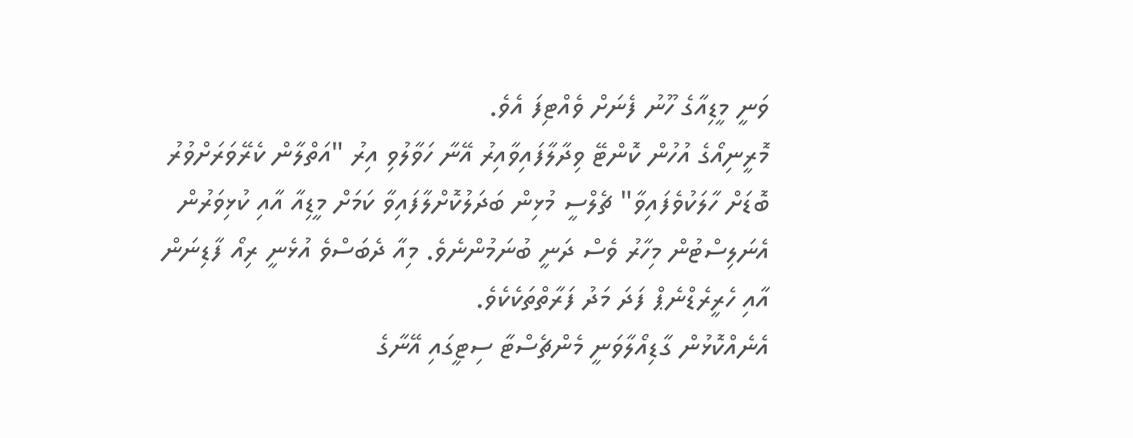ވަނީ މީޑިއާގެ ހޫނު ފެނަށް ވެއްޓިފަ އެވެ.
މޮރީނިއޯގެ އުހުން ކޮންޓޭ ވިދާލާފައިވާއިރު އޭނާ ހަވާލުވި އިރު "އަތްލާން ކެރޭވަރަށްވުރު ބޮޑަށް ހާލަކުވެފައިވާ" ޗެލްސީ މުޅިން ބަދަލުކޮށްލާފައިވާ ކަމަށް މީޑިއާ އާއި ކުޅިވަރުން އެނަލިސްޓުން މިހާރު ވެސް ދަނީ ބުނަމުންނެވެ. މިއާ ދެބަސްވެ އުޅެނީ ރިއޯ ފާޑިނަން އާއި ހެރީރެޑްނެޕް ފަދަ މަދު ފަރާތްތަކެކެވެ.
އެނެއްކޮޅުން ގާޑިއޯލާވަނީ މެންޗެސްޓާ ސިޓީގައި އޭނާގެ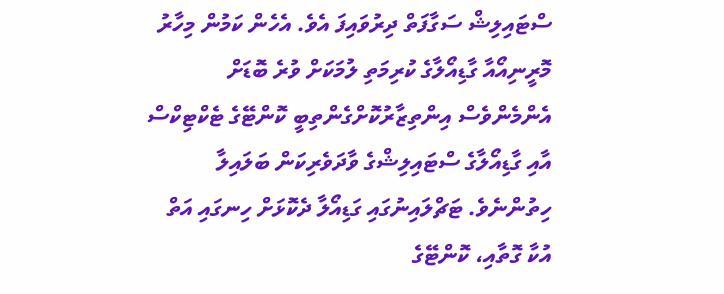ސްޓައިލިޝް ސަގާފަތް ދިރުވައިފަ އެވެ. އެހެން ކަމުން މިހާރު މޮރީނިއޯއާ ގާޑިއޯލާގެ ކުރިމަތި ލުމަކަށް ވުރެ ބޮޑަށް އެންމެންވެސް އިންތިޒާރުކޮށްގެންތިބީ ކޮންޓޭގެ ޓެކްޓިކްސް އާއި ގާޑިއޯލާގެ ސްޓައިލިޝްގެ ވާދަވެރިކަން ބަލައިލާ ހިތުންނެވެ. ޓަޗްލައިނުގައި ގަޑިއޯލާ ދެކޮޅަށް ހިނގައި އަތް އުކާ ގޮތާއި، ކޮންޓޭގެ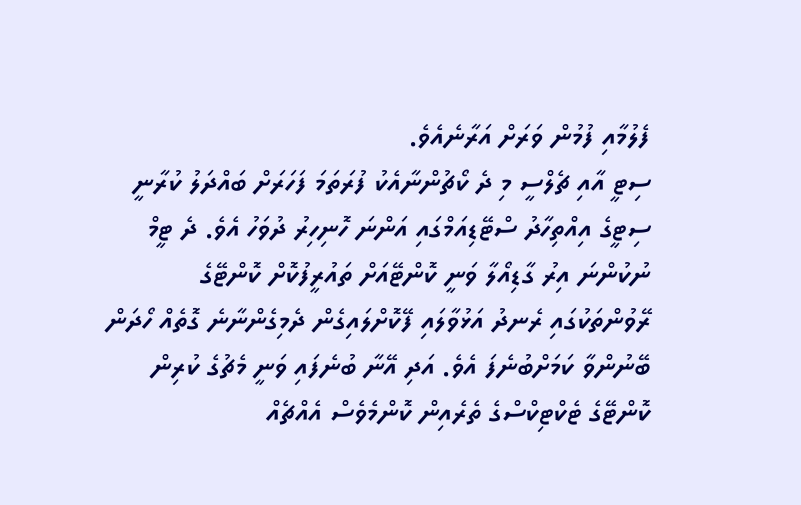ފެލުމާއި ފުމުން ވަރަށް އަރާނެއެވެ.
ސިޓީ އާއި ޗެލްސީ މި ދެ ކޯޗުންނާއެކު ފުރަތަމަ ފަހަރަށް ބައްދަލު ކުރާނީ ސިޓީގެ އިއްތިހާދު ސްޓޭޑިއަމްގައި އަންނަ ހޮނިހިރު ދުވަހު އެވެ. ދެ ޓީމް ނުކުންނަ އިރު ގާޑިއޯލާ ވަނީ ކޮންޓޭއަށް ތައުރީފުކޮށް ކޮންޓޭގެ ރޭވުންތަކުގައި ރެނދު އަޅުވާލައި ފޭކޮށްލައިގެން ދެމިގެންނާނެ ގޮތެއް ހޯދަން ބޭނުންވާ ކަމަށްބުނެފަ އެވެ. އަދި އޭނާ ބުނެފައި ވަނީ މެޗުގެ ކުރިން ކޮންޓޭގެ ޓެކްޓިކްސްގެ ތެރެއިން ކޮންމެވެސް އެއްޗެއް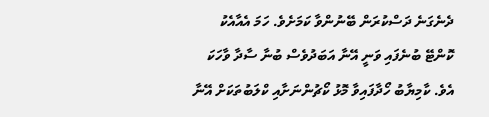ދެނެގަނެ ދަސްކުރަން ބޭނުންވާ ކަމަށެވެ. ހަމަ އެއާއެކު ކޮންޓޭ ބުނެފައި ވަނީ އޭނާ އަބަދުވެސް ބުނާ ސާދާ ވާހަކަ އެވެ. ކާމިޔާބު ހޯދާފައިވާ މޮޅު ކޯޗުންނަށާއި ކްލަބުތަކަށް އޭނާ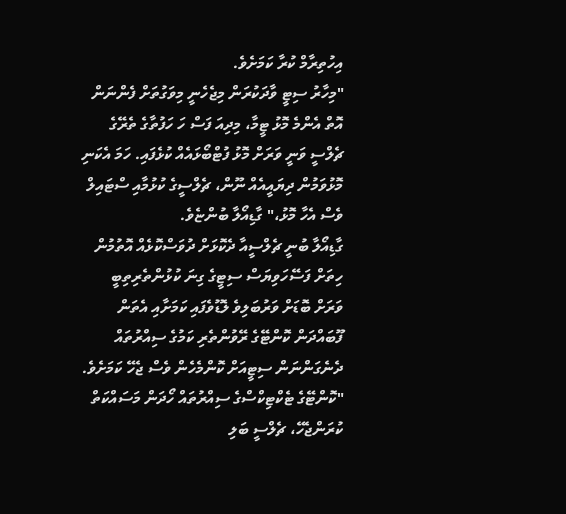އިހުތިރާމް ކުރާ ކަމަށެވެ.
"މިހާރު ސިޓީ ވާދަކުރަން މިޖެހެނީ މިވަގުތަށް ފެންނަން އޮތް އެންމެ މޮޅު ޓީމާ، މިދިއަ ފަސް ހަ ހަފުތާގެ ތެރޭގެ ޗެލްސީ ވަނީ ވަރަށް މޮޅު ފުޓްބޯޅައެއް ކުޅެފައި. ހަމަ އެކަނި މޮޅުވަމުން ދިޔައީއެއް ނޫން، ޗެލްސީގެ ކުޅުމާއި ސްޓައިލް ވެސް އެހާ މޮޅު،" ގާޑިއޯލާ ބުންޏެވެ.
ގާޑިއޯލާ ބުނީ ޗެލްސީއާ ދެކޮޅަށް ދުވަސްކޮޅެއް އޮތުމުން ހިތަށް ފަސޭހަވިޔަސް ސިޓީގެ ގިނަ ކުޅުންތެރިތިބީ ވަރަށް ބޮޑަށް ވަރުބަލިވެ ލޮޑުވެފައި ކަމަށާއި އެތަން ފޫބައްދަން ކޮންޓޭގެ ރޭވުންތެރި ކަމުގެ ސިއްރުތައް ދެނެގަންނަން ސިޓީއަށް ކޮންމެހެން ވެސް ޖެހޭ ކަމަށެވެ.
"ކޮންޓޭގެ ޓެކްޓިކްސްގެ ސިއްރުތައް ހޯދަން މަސައްކަތް ކުރަންޖެހޭ، ޗެލްސީ ބަލި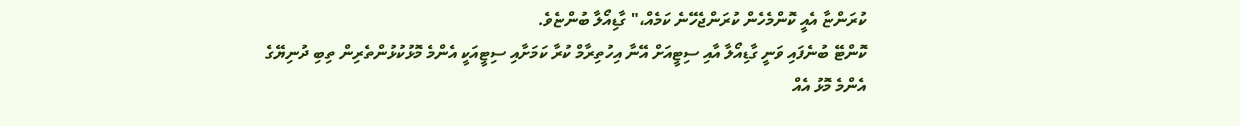ކުރަންޏާ އެއީ ކޮންމެހެން ކުރަންޖެހޭނެ ކަމެއް،" ގާޑިއޯލާ ބުންޏެވެ.
ކޮންޓޭ ބުނެފައި ވަނީ ގާޑިއޯލާ އާއި ސިޓީއަށް އޭނާ އިހުތިރާމް ކުރާ ކަމަށާއި ސިޓީއަކީ އެންމެ މޮޅުކުޅުންތެރިން ތިބި ދުނިޔޭގެ އެންމެ މޮޅު އެއް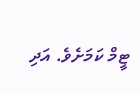ޓީމް ކަމަށެވެ. އަދި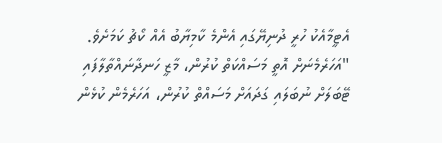އެޓީމާއެކު ހުރީ ދުނިޔޭގައި އެންމެ ކާމިޔާބު އެއް ކޯޗު ކަމަށެވެ.
"އަހަރެމެނަށް އޮތީ މަސައްކަތް ކުރުން، މާޒީ ހަނދާނައްތާލާފައި ޓޭބަލަށް ނުބަލައި ގަދައަށް މަސައްތް ކުރުން، އަހަރެމެން ކުޅެން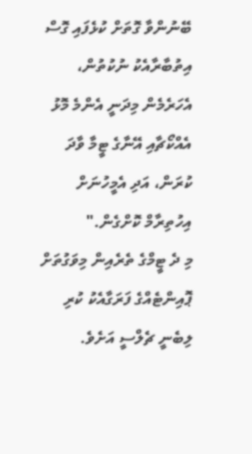ބޭނުންވާ ގޮތަށް ކުޅެފައި ގޮސް އިތުބާރާއެކު ނުކުތުން، އެހަރެމެން މިދަނީ އެންމެ މޮޅު އެއްކޯޗާއި އޭނާގެ ޓީމާ ވާދަ ކުރަން، އަދި އެމީހުނަށް އިހުތިރާމް ކޮށްގެން."
މި ދެ ޓީމްގެ ތެރެއިން މިވަގުތަށް ޕޮއިންޓެއްގެ ފަރަގާއެކު ކުރި ލިބެނީ ޗެލްސީ އަށެވެ.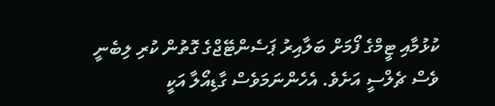ކުޅުމާއި ޓީމްގެ ފޯމަށް ބަލާއިރު ޕަސެންޓޭޖްގެ ގޮތުން ކުރި ލިބެނީ ވެސް ޗެލްސީ އަށެވެ. އެހެންނަމަވެސް ގާޑިއޯލާ އަކީ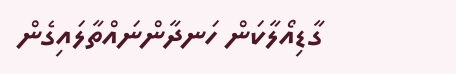ގާޑިއޯލާކަން ހަނދާންނައްތާލައިގެން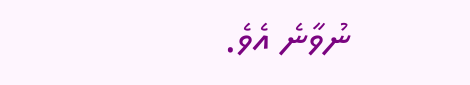ނުވާނެ އެވެ.